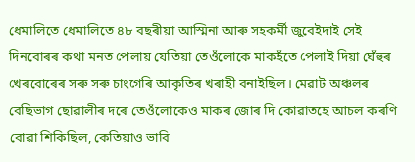ধেমালিতে ধেমালিতে ৪৮ বছৰীয়া আস্মিনা আৰু সহকৰ্মী জুবেইদাই সেই দিনবোৰৰ কথা মনত পেলায় যেতিয়া তেওঁলোকে মাকহঁতে পেলাই দিয়া ঘেঁহুৰ খেৰবোৰেৰ সৰু সৰু চাংগেৰি আকৃতিৰ খৰাহী বনাইছিল। মেৱাট অঞ্চলৰ বেছিভাগ ছোৱালীৰ দৰে তেওঁলোকেও মাকৰ জোৰ দি কোৱাতহে আচল কৰণি বোৱা শিকিছিল, কেতিয়াও ভাবি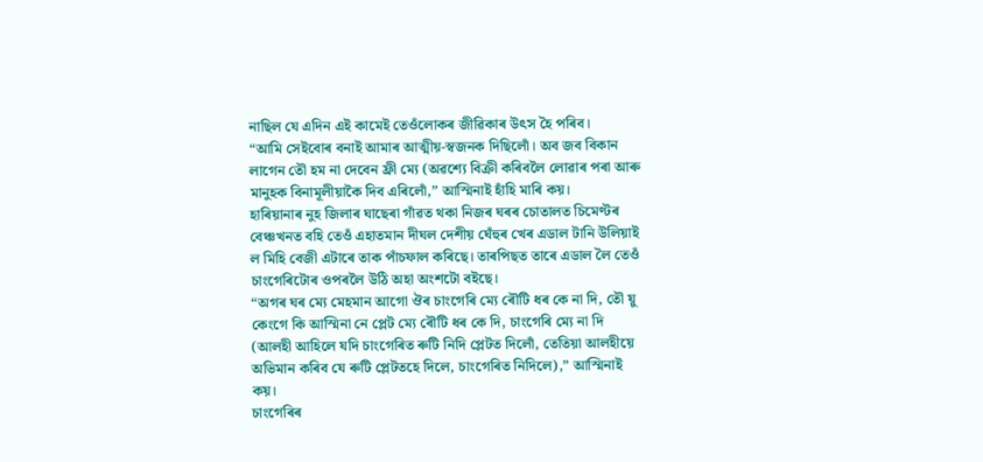নাছিল যে এদিন এই কামেই তেওঁলোকৰ জীৱিকাৰ উৎস হৈ পৰিব।
“আমি সেইবোৰ বনাই আমাৰ আত্মীয়-স্বজনক দিছিলোঁ। অব জব বিকান লাগেন তৌ হম না দেবেন ফ্ৰী ম্যে (অৱশ্যে বিক্ৰী কৰিবলৈ লোৱাৰ পৰা আৰু মানুহক বিনামূলীয়াকৈ দিব এৰিলোঁ,” আস্মিনাই হাঁহি মাৰি কয়।
হাৰিয়ানাৰ নুহ জিলাৰ ঘাছেৰা গাঁৱত থকা নিজৰ ঘৰৰ চোতালত চিমেণ্টৰ বেঞ্চখনত বহি তেওঁ এহাতমান দীঘল দেশীয় ঘেঁহুৰ খেৰ এডাল টানি উলিয়াই ল মিহি বেজী এটাৰে তাক পাঁচফাল কৰিছে। তাৰপিছত তাৰে এডাল লৈ তেওঁ চাংগেৰিটোৰ ওপৰলৈ উঠি অহা অংশটো বইছে।
“অগৰ ঘৰ ম্যে মেহমান আগো ঔৰ চাংগেৰি ম্যে ৰৌটি ধৰ কে না দি, তৌ য়ু কেংগে কি আস্মিনা নে প্লেট ম্যে ৰৌটি ধৰ কে দি, চাংগেৰি ম্যে না দি (আলহী আহিলে যদি চাংগেৰিত ৰুটি নিদি প্লেটত দিলোঁ, তেতিয়া আলহীয়ে অভিমান কৰিব যে ৰুটি প্লেটতহে দিলে, চাংগেৰিত নিদিলে),” আস্মিনাই কয়।
চাংগেৰিৰ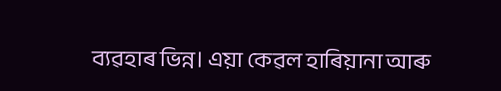ব্যৱহাৰ ভিন্ন। এয়া কেৱল হাৰিয়ানা আৰু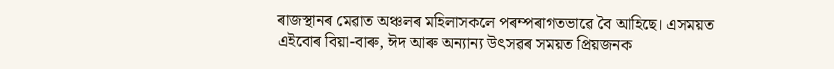ৰাজস্থানৰ মেৱাত অঞ্চলৰ মহিলাসকলে পৰম্পৰাগতভাৱে বৈ আহিছে। এসময়ত এইবোৰ বিয়া-বাৰু, ঈদ আৰু অন্যান্য উৎসৱৰ সময়ত প্ৰিয়জনক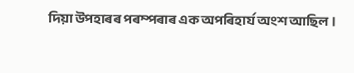দিয়া উপহাৰৰ পৰম্পৰাৰ এক অপৰিহাৰ্য অংশ আছিল।